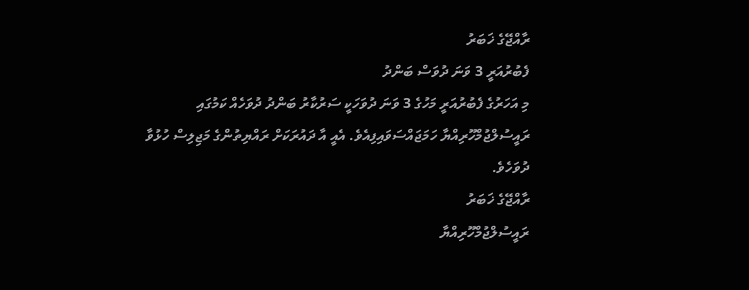ރާއްޖޭގެ ޚަބަރު
ފެބުރުއަރީ 3 ވަނަ ދުވަސް ބަންދު
މި އަހަރުގެ ފެބުރުއަރީ މަހުގެ 3 ވަނަ ދުވަހަކީ ސަރުކާރު ބަންދު ދުވަހެއް ކަމުގައި ރައީސުލްޖުމްހޫރިއްޔާ ހަމަޖައްސަވައިފިއެވެ. އެއީ އާ ދައުރަކަށް ރައްޔިތުންގެ މަޖިލިސް ހުޅުވާ ދުވަހެވެ.
ރާއްޖޭގެ ޚަބަރު
ރައީސުލްޖުމްހޫރިއްޔާ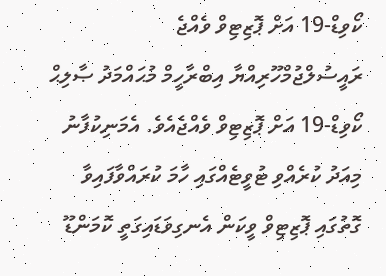ކޯވިޑް-19 އަށް ޕޮޒިޓިވް ވެއްޖެ
ރައީސުލްޖުމްހޫރިއްޔާ އިބްރާހީމް މުޙައްމަދު ޞާލިޙް ކޯވިޑް-19 އަށް ޕޮޒިޓިވް ވެއްޖެއެވެ. އެމަނިކުފާނު މިއަދު ކުރެއްވި ޓުވީޓެއްގައި ހާމަ ކުރައްވާފައިވާ ގޮތުގައި ޕޮޒިޓިވް ވީކަން އެނގިވަޑައިގަތީ ކޮމަންޑޫ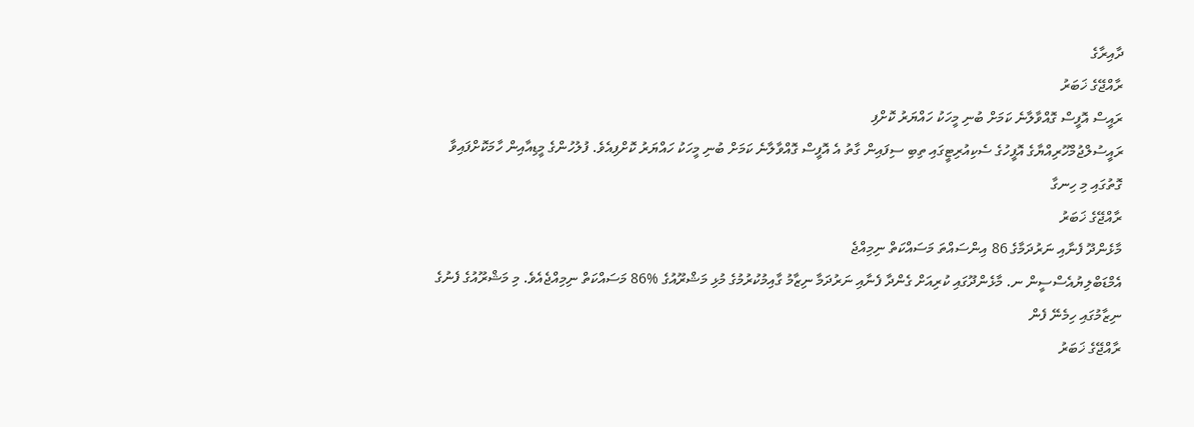ދާއިރާގެ
ރާއްޖޭގެ ޚަބަރު
ރައީސް އޮފީސް ގޮއްވާލާނެ ކަމަށް ބުނި މީހަކު ހައްޔަރު ކޮށްފި
ރައީސުލްޖުމްހޫރިއްޔާގެ އޮފީހުގެ ސެކިއުރިޓީގައި ތިބި ސިފައިން ގާތު އެ އޮފީސް ގޮއްވާލާނެ ކަމަށް ބުނި މީހަކު ހައްޔަރު ކޮށްފިއެވެ. ފުލުހުންގެ މީޑިއާއިން ހާމަކޮށްފައިވާ ގޮތުގައި މި ހިނގާ
ރާއްޖޭގެ ޚަބަރު
މާޅެންދޫ ފެނާއި ނަރުދަމާގެ 86 އިންސައްތަ މަސައްކަތް ނިމިއްޖެ
އެމްޑަބްލިޔުއެސްސީން ނ. މާޅެންދޫގައި ކުރިއަށް ގެންދާ ފެނާއި ނަރުދަމާ ނިޒާމު ގާއިމުކުރުމުގެ މުޅި މަޝްރޫއުގެ %86 މަސައްކަތް ނިމިއްޖެއެވެ. މި މަޝްރޫއުގެ ފެނުގެ ނިޒާމުގައި ހިމެނޭ ފެން
ރާއްޖޭގެ ޚަބަރު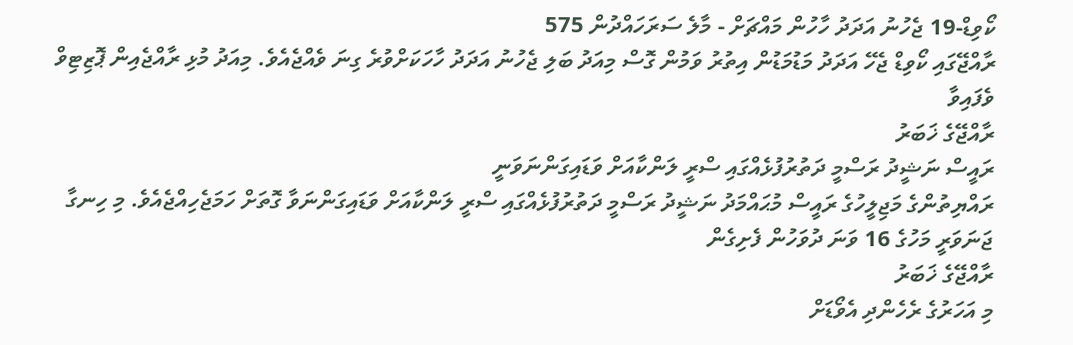ކޯވިޑް-19 ޖެހުނު އަދަދު ހާހުން މައްޗަށް - މާލެ ސަރަހައްދުން 575
ރާއްޖޭގައި ކޯވިޑް ޖެހޭ އަދަދު މަޑުމަޑުން އިތުރު ވަމުން ގޮސް މިއަދު ބަލި ޖެހުނު އަދަދު ހާހަކަށްވުރެ ގިނަ ވެއްޖެއެވެ. މިއަދު މުޅި ރާއްޖެއިން ޕޮޒިޓިވް ވެފައިވާ
ރާއްޖޭގެ ޚަބަރު
ރައީސް ނަޝީދު ރަސްމީ ދަތުރުފުޅެއްގައި ސްރީ ލަންކާއަށް ވަޑައިގަންނަވަނީ
ރައްޔިތުންގެ މަޖިލީހުގެ ރައީސް މުޙައްމަދު ނަޝީދު ރަސްމީ ދަތުރުފުޅެއްގައި ސްރީ ލަންކާއަށް ވަޑައިގަންނަވާ ގޮތަށް ހަމަޖެހިއްޖެއެވެ. މި ހިނގާ ޖަނަވަރީ މަހުގެ 16 ވަނަ ދުވަހުން ފެށިގެން
ރާއްޖޭގެ ޚަބަރު
މި އަހަރުގެ ރެހެންދި އެވޯޑަށް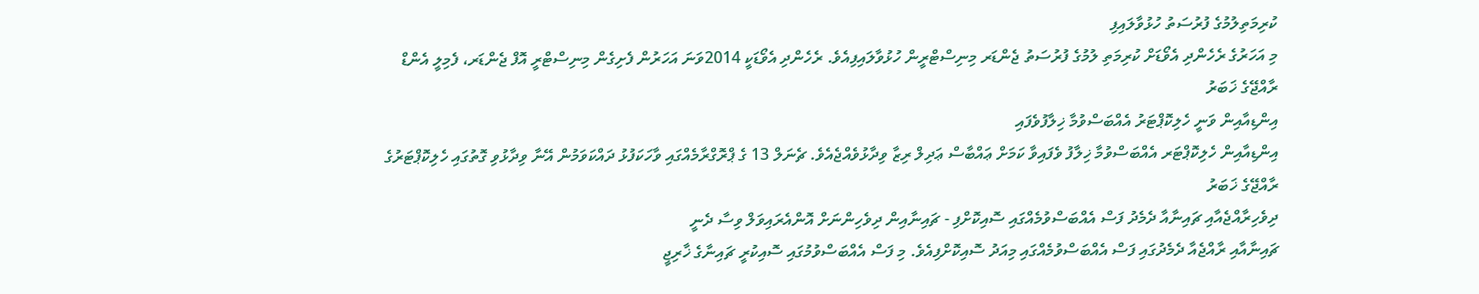ކުރިމަތިލުމުގެ ފުރުސަތު ހުޅުވާލައިފި
މި އަހަރުގެ ރެހެންދި އެވޯޑަށް ކުރިމަތި ލުމުގެ ފުރުސަތު ޖެންޑަރ މިނިސްޓްރީން ހުޅުވާލައިފިއެވެ. ރެހެންދި އެވޯޑަކީ 2014ވަނަ އަހަރުން ފެށިގެން މިނިސްޓްރީ އޮފް ޖެންޑަރ، ފެމިލީ އެންޑް
ރާއްޖޭގެ ޚަބަރު
އިންޑިއާއިން ވަނީ ހެލިކޮޕްޓަރު އެއްބަސްވުމާ ޚިލާފުވެފައި
އިންޑިއާއިން ހެލިކޮޕްޓަރ އެއްބަސްވުމާ ޚިލާފު ވެފައިވާ ކަމަށް ޢައްބާސް ޢަދިލް ރިޒާ ވިދާޅުވެއްޖެއެވެ. ޗެނަލް 13 ގެ ޕްރޮގްރާމެއްގައި ވާހަކަފުޅު ދައްކަވަމުން އޭނާ ވިދާޅުވި ގޮތުގައި ހެލިކޮޕްޓަރުގެ
ރާއްޖޭގެ ޚަބަރު
ދިވެހިރާއްޖެއާއި ޗައިނާއާ ދެމެދު ފަސް އެއްބަސްވުމެއްގައި ސޮއިކޮށްފި - ޗައިނާއިން ދިވެހިންނަށް އޮންއެރައިވަލް ވިސާ ދެނީ
ޗައިނާއާއި ރާއްޖެއާ ދެމެދުގައި ފަސް އެއްބަސްވުމެއްގައި މިއަދު ސޮއިކޮށްފިއެވެ. މި ފަސް އެއްބަސްވުމުގައި ސޮއިކުރީ ޗައިނާގެ ޚާރިޖީ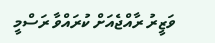ވަޒީރު ރާއްޖެއަށް ކުރައްވާ ރަސްމީ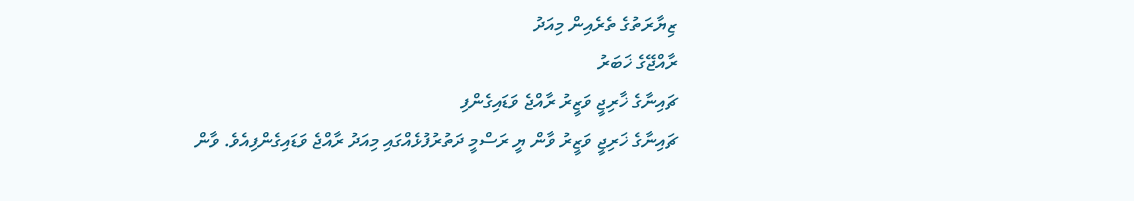ޒިޔާރަތުގެ ތެރެއިން މިއަދު
ރާއްޖޭގެ ޚަބަރު
ޗައިނާގެ ޚާރިޖީ ވަޒީރު ރާއްޖެ ވަޑައިގެންފި
ޗައިނާގެ ޚަރިޖީ ވަޒީރު ވާން ޔީ ރަސްމީ ދަތުރުފުޅެއްގައި މިއަދު ރާއްޖެ ވަޑައިގެންފިއެވެ. ވާން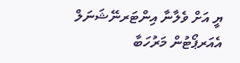ޔީ އަށް ވެލާނާ އިންޓަރނޭޝަނަލް އެއަރޕޯޓުން މަރުހަބާ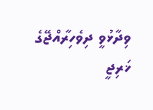ވިދާޅުވީ ދިވެހިރާއްޖޭގެ ޚަރިޖީ